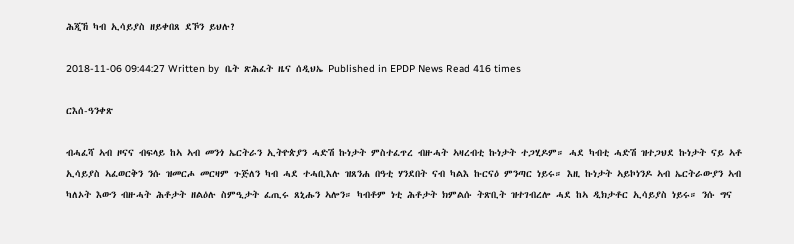ሕጂኸ ካብ ኢሳይያስ ዘይቀበጸ ደኾን ይህሉ?

2018-11-06 09:44:27 Written by  ቤት ጽሕፈት ዜና ሰዲህኤ Published in EPDP News Read 416 times

ርእሰ-ዓንቀጽ

ብሓፈሻ ኣብ ዞናና ብፍላይ ከኣ ኣብ መንጎ ኤርትራን ኢትዮጵያን ሓድሽ ኩነታት ምስተፈጥረ ብዙሓት ኣዛረብቲ ኩነታት ተጋሂዶም። ሓደ ካብቲ ሓድሽ ዝተጋህደ ኩነታት ናይ ኣቶ ኢሳይያስ ኣፈወርቅን ንሱ ዝመርሖ መርዛም ጉጅለን ካብ ሓደ ተሓቢእሉ ዝጸንሐ በዓቲ ሃንደበት ናብ ካልእ ኩርናዕ ምንጣር ነይሩ። እዚ ኩነታት ኣይኮነንዶ ኣብ ኤርትራውያን ኣብ ካለኦት እውን ብዙሓት ሕቶታት ዘልዕሉ ስምዒታት ፈጢሩ ጸኒሑን ኣሎን። ካብቶም ነቲ ሕቶታት ክምልሱ ትጽቢት ዝተገብረሎ ሓደ ከኣ ዲክታቶር ኢሳይያስ ነይሩ። ንሱ ግና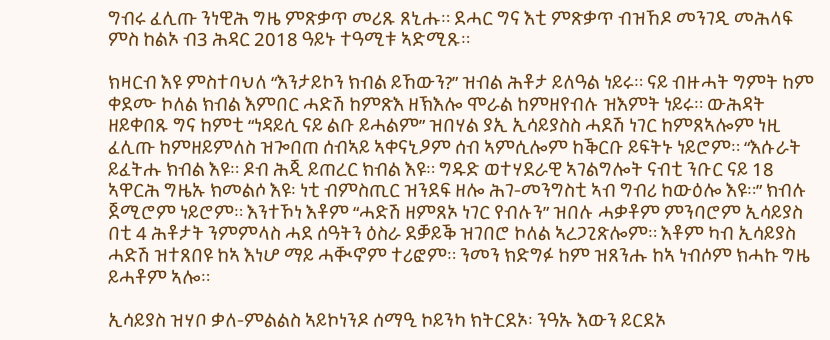ግብሩ ፈሊጡ ንነዊሕ ግዜ ምጽቃጥ መሪጹ ጸኒሑ። ደሓር ግና እቲ ምጽቃጥ ብዝኸዶ መንገዲ መሕላፍ ምስ ከልኦ ብ3 ሕዳር 2018 ዓይኑ ተዓሚቱ ኣድሚጹ።

ክዛርብ እዩ ምስተባህለ “እንታይኮን ክብል ይኸውን?” ዝብል ሕቶታ ይለዓል ነይሩ። ናይ ብዙሓት ግምት ከም ቀደሙ ኮለል ክብል እምበር ሓድሽ ከምጽእ ዘኽእሎ ሞራል ከምዘየብሉ ዝእምት ነይሩ። ውሕዳት ዘይቀበጹ ግና ከምቲ “ነዳይሲ ናይ ልቡ ይሓልም” ዝበሃል ያኢ ኢሳይያስስ ሓደሽ ነገር ከምጸኣሎም ነዚ ፈሊጡ ከምዘይምለስ ዝጐበጠ ሰብኣይ ኣቀናኒዖም ሰብ ኣምሲሎም ከቕርቡ ይፍትኑ ነይሮም። “እሱራት ይፈትሑ ክብል እዩ። ዶብ ሕጂ ይጠረር ክብል እዩ። ግዱድ ወተሃደራዊ ኣገልግሎት ናብቲ ንቡር ናይ 18 ኣዋርሕ ግዜኡ ክመልሶ እዩ፡ ነቲ ብምስጢር ዝንደፍ ዘሎ ሕገ-መንግስቲ ኣብ ግብሪ ከውዕሎ እዩ።” ክብሉ ጀሚሮም ነይሮም። እንተኾነ እቶም “ሓድሽ ዘምጸኦ ነገር የብሉን” ዝበሉ ሓቃቶም ምንባሮም ኢሳይያስ በቲ 4 ሕቶታት ንምምላስ ሓደ ሰዓትን ዕስራ ደቓይቕ ዝገበሮ ኮለል ኣረጋጊጽሎም። እቶም ካብ ኢሳይያስ ሓድሽ ዝተጸበዩ ከኣ እነሆ ማይ ሓቚኖም ተሪፎም። ንመን ክድግፉ ከም ዝጸንሑ ከኣ ነብሶም ክሓኩ ግዜ ይሓቶም ኣሎ።

ኢሳይያስ ዝሃቦ ቃለ-ምልልስ ኣይኮነንዶ ሰማዒ ኮይንካ ክትርደኦ፡ ንዓኡ እውን ይርደኦ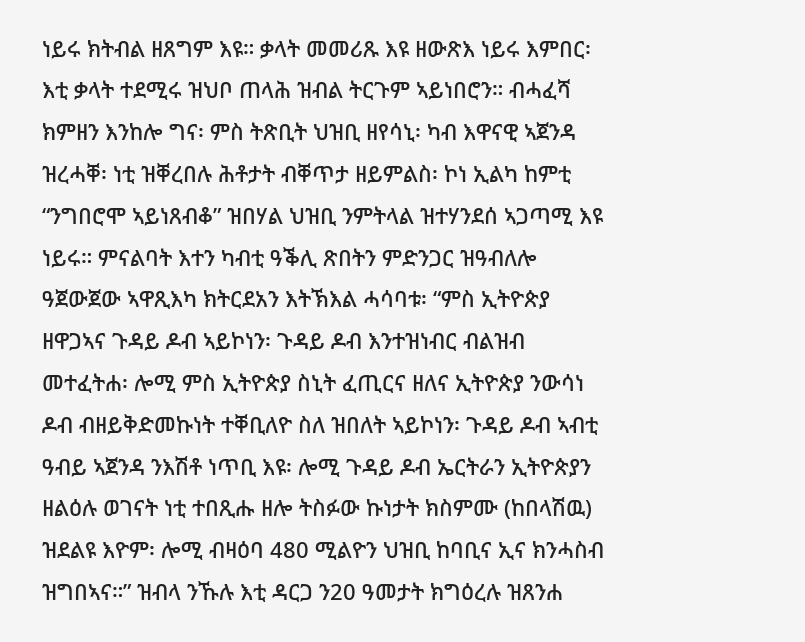ነይሩ ክትብል ዘጸግም እዩ። ቃላት መመሪጹ እዩ ዘውጽእ ነይሩ እምበር፡ እቲ ቃላት ተደሚሩ ዝህቦ ጠላሕ ዝብል ትርጉም ኣይነበሮን። ብሓፈሻ ክምዘን እንከሎ ግና፡ ምስ ትጽቢት ህዝቢ ዘየሳኒ፡ ካብ እዋናዊ ኣጀንዳ ዝረሓቐ፡ ነቲ ዝቐረበሉ ሕቶታት ብቐጥታ ዘይምልስ፡ ኮነ ኢልካ ከምቲ “ንግበሮሞ ኣይነጸብቆ” ዝበሃል ህዝቢ ንምትላል ዝተሃንደሰ ኣጋጣሚ እዩ ነይሩ። ምናልባት እተን ካብቲ ዓቕሊ ጽበትን ምድንጋር ዝዓብለሎ ዓጀውጀው ኣዋጺእካ ክትርደአን እትኽእል ሓሳባቱ፡ “ምስ ኢትዮጵያ ዘዋጋኣና ጉዳይ ዶብ ኣይኮነን፡ ጉዳይ ዶብ እንተዝነብር ብልዝብ መተፈትሐ፡ ሎሚ ምስ ኢትዮጵያ ስኒት ፈጢርና ዘለና ኢትዮጵያ ንውሳነ ዶብ ብዘይቅድመኩነት ተቐቢለዮ ስለ ዝበለት ኣይኮነን፡ ጉዳይ ዶብ ኣብቲ ዓብይ ኣጀንዳ ንእሽቶ ነጥቢ እዩ፡ ሎሚ ጉዳይ ዶብ ኤርትራን ኢትዮጵያን ዘልዕሉ ወገናት ነቲ ተበጺሑ ዘሎ ትስፉው ኩነታት ክስምሙ (ከበላሽዉ) ዝደልዩ እዮም፡ ሎሚ ብዛዕባ 480 ሚልዮን ህዝቢ ከባቢና ኢና ክንሓስብ ዝግበኣና።” ዝብላ ንኹሉ እቲ ዳርጋ ን20 ዓመታት ክግዕረሉ ዝጸንሐ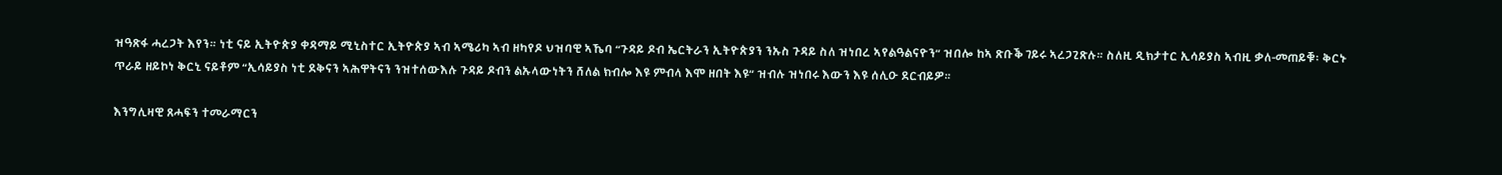ዝዓጽፋ ሓረጋት እየን። ነቲ ናይ ኢትዮጵያ ቀዳማይ ሚኒስተር ኢትዮጵያ ኣብ ኣሜሪካ ኣብ ዘካየዶ ህዝባዊ ኣኼባ “ጉዳይ ዶብ ኤርትራን ኢትዮጵያን ንኡስ ጉዳይ ስለ ዝነበረ ኣየልዓልናዮን” ዝበሎ ከኣ ጽቡቕ ገይሩ ኣረጋጊጽሉ። ስለዚ ዲክታተር ኢሳይያስ ኣብዚ ቃለ-መጠይቑ፡ ቅርኑ ጥራይ ዘይኮነ ቅርኒ ናይቶም “ኢሳይያስ ነቲ ደቅናን ኣሕዋትናን ንዝተሰውእሉ ጉዳይ ዶብን ልኡላውነትን ሸለል ክብሎ እዩ ምብላ እሞ ዘበት እዩ” ዝብሉ ዝነበሩ እውን እዩ ሰሊዑ ደርብይዎ።

እንግሊዛዊ ጸሓፍን ተመራማርን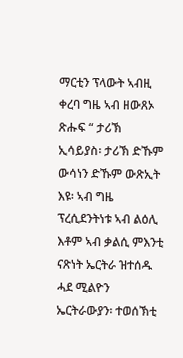ማርቲን ፕላውት ኣብዚ ቀረባ ግዜ ኣብ ዘውጸኦ ጽሑፍ “ ታሪኽ ኢሳይያስ፡ ታሪኽ ድኹም ውሳነን ድኹም ውጽኢት እዩ፡ ኣብ ግዜ ፕረሲደንትነቱ ኣብ ልዕሊ እቶም ኣብ ቃልሲ ምእንቲ ናጽነት ኤርትራ ዝተሰዱ ሓደ ሚልዮን ኤርትራውያን፡ ተወሰኽቲ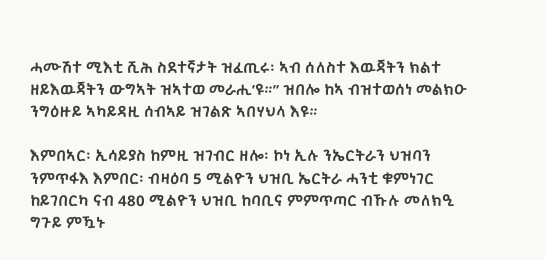ሓሙሽተ ሚእቲ ሺሕ ስደተኛታት ዝፈጢሩ፡ ኣብ ሰለስተ እዉጃትን ክልተ ዘይእዉጃትን ውግኣት ዝኣተወ መራሒ’ዩ።” ዝበሎ ከኣ ብዝተወሰነ መልክዑ ንግዕዙይ ኣካይዳዚ ሰብኣይ ዝገልጽ ኣበሃህላ እዩ።

እምበኣር፡ ኢሳይያስ ከምዚ ዝገብር ዘሎ፡ ኮነ ኢሉ ንኤርትራን ህዝባን ንምጥፋእ እምበር፡ ብዛዕባ 5 ሚልዮን ህዝቢ ኤርትራ ሓንቲ ቁምነገር ከይገበርካ ናብ 480 ሚልዮን ህዝቢ ከባቢና ምምጥጣር ብኹሉ መለክዒ ግጉይ ምዃኑ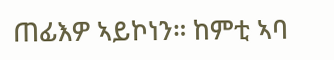ጠፊእዎ ኣይኮነን። ከምቲ ኣባ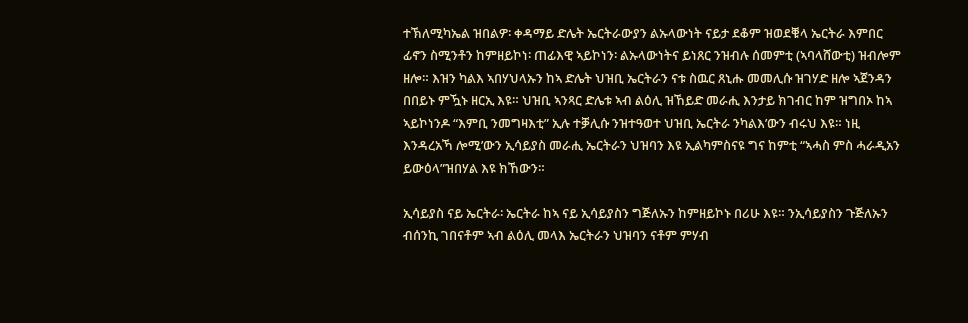ተኽለሚካኤል ዝበልዎ፡ ቀዳማይ ድሌት ኤርትራውያን ልኡላውነት ናይታ ደቆም ዝወደቑላ ኤርትራ እምበር ፊኖን ስሚንቶን ከምዘይኮነ፡ ጠፊእዊ ኣይኮነን፡ ልኡላውነትና ይነጸር ንዝብሉ ሰመምቲ (ኣባላሸውቲ) ዝብሎም ዘሎ። እዝን ካልእ ኣበሃህላኡን ከኣ ድሌት ህዝቢ ኤርትራን ናቱ ስዉር ጸኒሑ መመሊሱ ዝገሃድ ዘሎ ኣጀንዳን በበይኑ ምዃኑ ዘርኢ እዩ። ህዝቢ ኣንጻር ድሌቱ ኣብ ልዕሊ ዝኸይድ መራሒ እንታይ ክገብር ከም ዝግበኦ ከኣ ኣይኮነንዶ “እምቢ ንመግዛእቲ” ኢሉ ተቓሊሱ ንዝተዓወተ ህዝቢ ኤርትራ ንካልእ’ውን ብሩህ እዩ። ነዚ እንዳረአኻ ሎሚ’ውን ኢሳይያስ መራሒ ኤርትራን ህዝባን እዩ ኢልካምስናዩ ግና ከምቲ “ኣሓስ ምስ ሓራዲአን ይውዕላ”ዝበሃል እዩ ክኸውን።

ኢሳይያስ ናይ ኤርትራ፡ ኤርትራ ከኣ ናይ ኢሳይያስን ግጅለኡን ከምዘይኮኑ በሪሁ እዩ። ንኢሳይያስን ጉጅለኡን ብሰንኪ ገበናቶም ኣብ ልዕሊ መላእ ኤርትራን ህዝባን ናቶም ምሃብ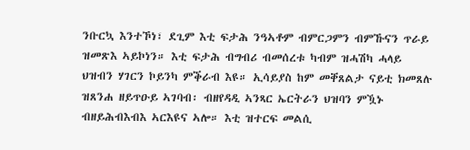ንቡርኳ እንተኾነ፣ ደጊም እቲ ፍታሕ ንዓኣቶም ብምርጋምን ብምኹናን ጥራይ ዝመጽእ ኣይኮነን። እቲ ፍታሕ ብግብሪ ብመሰረቱ ካብም ዝሓሽካ ሓላይ ህዝብን ሃገርን ኮይንካ ምቕራብ እዩ። ኢሳይያስ ከም መቐጸልታ ናይቲ ክመጸሉ ዝጸንሐ ዘይጥዑይ ኣገባብ፡ ብዘየዳዲ ኣንጻር ኤርትራን ህዝባን ምዃኑ ብዘይሕብእብእ ኣርእዩና ኣሎ። እቲ ዝተርፍ መልሲ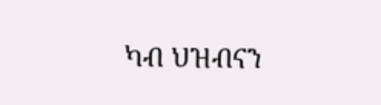ካብ ህዝብናን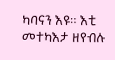ካባናን እዩ። እቲ መተካእታ ዘየብሉ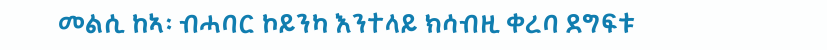መልሲ ከኣ፡ ብሓባር ኮይንካ እንተላይ ክሳብዚ ቀረባ ደግፍቱ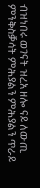ብዝነበሩ ወገናት ዝረአ ዘሎ ናይ ለውጢ ምንቅስቓሳት ምሕያልን ምሕያልን ጥራይ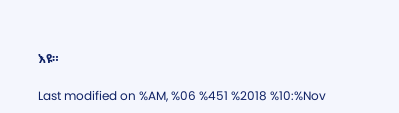እዩ።

Last modified on %AM, %06 %451 %2018 %10:%Nov